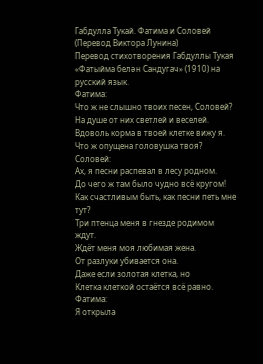Габдулла Тукай. Фатима и Соловей (Перевод Виктора Лунина)
Перевод стихотворения Габдуллы Тукая «Фатыйма белән Сандугач» (1910) на русский язык.
Фатима:
Что ж не слышно твоих песен, Соловей?
На душе от них светлей и веселей.
Вдоволь корма в твоей клетке вижу я.
Что ж опущена головушка твоя?
Соловей:
Ах, я песни распевал в лесу родном.
До чего ж там было чудно всё кругом!
Как счастливым быть, как песни петь мне тут?
Три птенца меня в гнезде родимом ждут.
Ждёт меня моя любимая жена.
От разлуки убивается она.
Даже если золотая клетка, но
Клетка клеткой остаётся всё равно.
Фатима:
Я открыла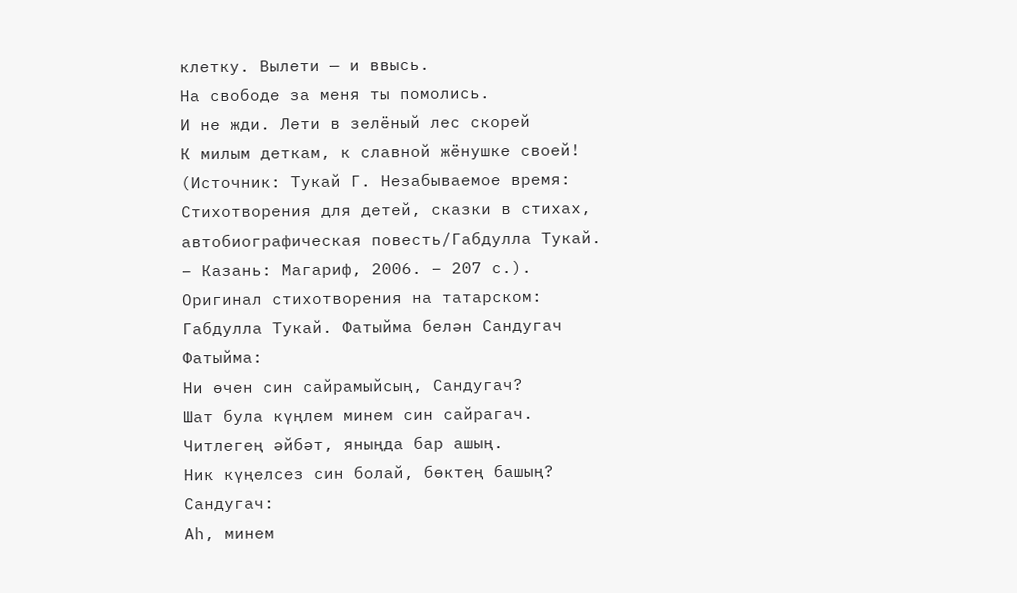клетку. Вылети — и ввысь.
На свободе за меня ты помолись.
И не жди. Лети в зелёный лес скорей
К милым деткам, к славной жёнушке своей!
(Источник: Тукай Г. Незабываемое время: Стихотворения для детей, сказки в стихах, автобиографическая повесть/Габдулла Тукай. – Казань: Магариф, 2006. – 207 с.).
Оригинал стихотворения на татарском:
Габдулла Тукай. Фатыйма белән Сандугач
Фатыйма:
Ни өчен син сайрамыйсың, Сандугач?
Шат була күңлем минем син сайрагач.
Читлегең әйбәт, яныңда бар ашың.
Ник күңелсез син болай, бөктең башың?
Сандугач:
Аһ, минем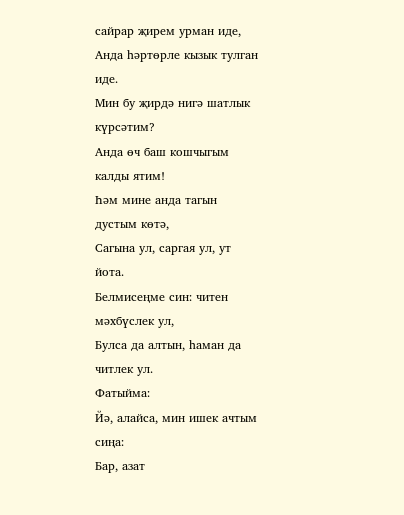сайрар җирем урман иде,
Анда һәртөрле кызык тулган иде.
Мин бу җирдә нигә шатлык күрсәтим?
Анда өч баш кошчыгым калды ятим!
Һәм мине анда тагын дустым көтә,
Сагына ул, саргая ул, ут йота.
Белмисеңме син: читен мәхбүслек ул,
Булса да алтын, һаман да читлек ул.
Фатыйма:
Йә, алайса, мин ишек ачтым сиңа:
Бар, азат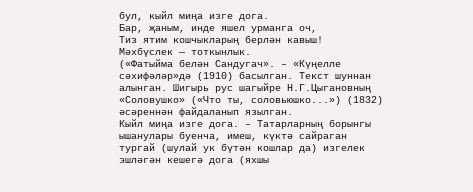бул, кыйл миңа изге дога.
Бар, җаным, инде яшел урманга оч,
Тиз ятим кошчыкларың берлән кавыш!
Мәхбүслек — тоткынлык.
(«Фатыйма белән Сандугач». – «Күңелле сәхифәләр»дә (1910) басылган. Текст шуннан алынган. Шигырь рус шагыйре Н.Г.Цыгановның «Соловушко» («Что ты, соловьюшко...») (1832) әсәреннән файдаланып язылган.
Кыйл миңа изге дога. – Татарларның борынгы ышанулары буенча, имеш, күктә сайраган тургай (шулай ук бүтән кошлар да) изгелек эшләгән кешегә дога (яхшы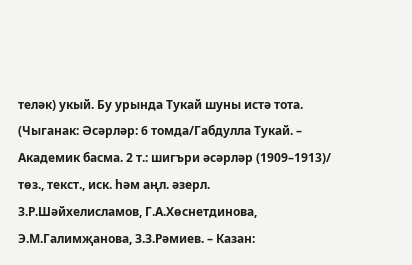теләк) укый. Бу урында Тукай шуны истә тота.
(Чыганак: Әсәрләр: 6 томда/Габдулла Тукай. – Академик басма. 2 т.: шигъри әсәрләр (1909–1913)/ төз., текст., иск. һәм аңл. әзерл. З.Р.Шәйхелисламов, Г.А.Хөснетдинова, Э.М.Галимҗанова, З.З.Рәмиев. – Казан: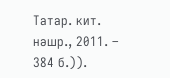Татар. кит. нәшр., 2011. – 384 б.)).